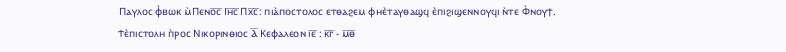Ⲡⲁⲩⲗⲟⲥ ⲫ̀ⲃⲱⲕ ⲙ̀Ⲡⲉⲛⲟ̅ⲥ̅ Ⲓⲏ̅ⲥ̅ Ⲡⲭ̅ⲥ̅: ⲡⲓⲁ̀ⲡⲟⲥⲧⲟⲗⲟⲥ ⲉⲧⲑⲁϩⲉⲙ ⲫⲏⲉ̀ⲧⲁⲩⲑⲁϣϥ ⲉ̀ⲡⲓϩⲓϣⲉⲛⲛⲟⲩϥⲓ ⲛ̀ⲧⲉ Ⲫ̀ⲛⲟⲩϯ.
Ϯⲉ̀ⲡⲓⲥⲧⲟⲗⲏ ⲡ̀ⲣⲟⲥ Ⲛⲓⲕⲟⲣⲓⲛⲑⲓⲟⲥ Ⲁ̅ Ⲕⲉⲫⲁⲗⲉⲟⲛ ⲓ̅ⲉ̅ : ⲕ̅ⲅ̅ - ⲙ̅ⲑ̅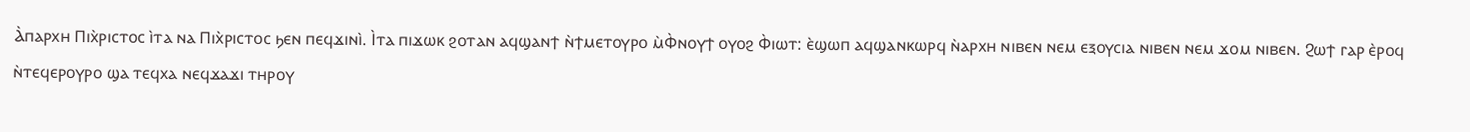Ⲁ̀ⲡⲁⲣⲭⲏ Ⲡⲓⲭ̀ⲣⲓⲥⲧⲟⲥ ⲓ̀ⲧⲁ ⲛⲁ Ⲡⲓⲭ̀ⲣⲓⲥⲧⲟⲥ ϧⲉⲛ ⲡⲉϥϫⲓⲛⲓ̀. Ⲓ̀ⲧⲁ ⲡⲓϫⲱⲕ ϩⲟⲧⲁⲛ ⲁϥϣⲁⲛϯ ⲛ̀ϯⲙⲉⲧⲟⲩⲣⲟ ⲙ̀Ⲫ̀ⲛⲟⲩϯ ⲟⲩⲟϩ Ⲫ̀ⲓⲱⲧ: ⲉ̀ϣⲱⲡ ⲁϥϣⲁⲛⲕⲱⲣϥ ⲛ̀ⲁⲣⲭⲏ ⲛⲓⲃⲉⲛ ⲛⲉⲙ ⲉⲝⲟⲩⲥⲓⲁ ⲛⲓⲃⲉⲛ ⲛⲉⲙ ϫⲟⲙ ⲛⲓⲃⲉⲛ. Ϩⲱϯ ⲅⲁⲣ ⲉ̀ⲣⲟϥ ⲛ̀ⲧⲉϥⲉⲣⲟⲩⲣⲟ ϣⲁ ⲧⲉϥⲭⲁ ⲛⲉϥϫⲁϫⲓ ⲧⲏⲣⲟⲩ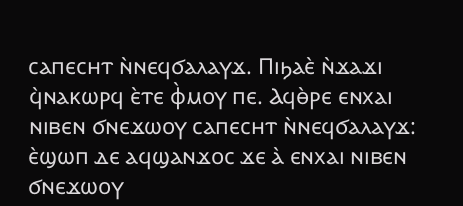ⲥⲁⲡⲉⲥⲏⲧ ⲛ̀ⲛⲉϥϭⲁⲗⲁⲩϫ. Ⲡⲓϧⲁⲉ̀ ⲛ̀ϫⲁϫⲓ ϥ̀ⲛⲁⲕⲱⲣϥ ⲉ̀ⲧⲉ ⲫ̀ⲙⲟⲩ ⲡⲉ. Ⲁϥⲑ̀ⲣⲉ ⲉⲛⲭⲁⲓ ⲛⲓⲃⲉⲛ ϭⲛⲉϫⲱⲟⲩ ⲥⲁⲡⲉⲥⲏⲧ ⲛ̀ⲛⲉϥϭⲁⲗⲁⲩϫ: ⲉ̀ϣⲱⲡ ⲇⲉ ⲁϥϣⲁⲛϫⲟⲥ ϫⲉ ⲁ̀ ⲉⲛⲭⲁⲓ ⲛⲓⲃⲉⲛ ϭⲛⲉϫⲱⲟⲩ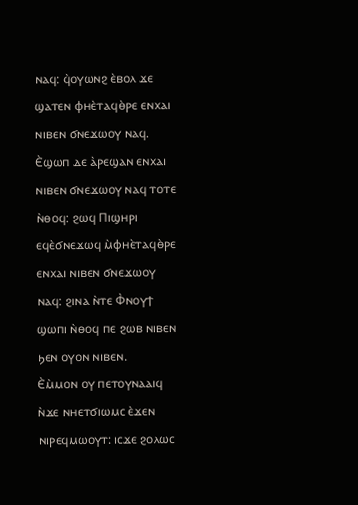ⲛⲁϥ: ϥ̀ⲟⲩⲱⲛϩ ⲉ̀ⲃⲟⲗ ϫⲉ ϣⲁⲧⲉⲛ ⲫⲏⲉ̀ⲧⲁϥⲑ̀ⲣⲉ ⲉⲛⲭⲁⲓ ⲛⲓⲃⲉⲛ ϭⲛⲉϫⲱⲟⲩ ⲛⲁϥ.
Ⲉ̀ϣⲱⲡ ⲇⲉ ⲁ̀ⲣⲉϣⲁⲛ ⲉⲛⲭⲁⲓ ⲛⲓⲃⲉⲛ ϭⲛⲉϫⲱⲟⲩ ⲛⲁϥ ⲧⲟⲧⲉ ⲛ̀ⲑⲟϥ: ϩⲱϥ Ⲡⲓϣⲏⲣⲓ ⲉϥⲉ̀ϭⲛⲉϫⲱϥ ⲙ̀ⲫⲏⲉ̀ⲧⲁϥⲑ̀ⲣⲉ ⲉⲛⲭⲁⲓ ⲛⲓⲃⲉⲛ ϭⲛⲉϫⲱⲟⲩ ⲛⲁϥ: ϩⲓⲛⲁ ⲛ̀ⲧⲉ Ⲫ̀ⲛⲟⲩϯ ϣⲱⲡⲓ ⲛ̀ⲑⲟϥ ⲡⲉ ϩⲱⲃ ⲛⲓⲃⲉⲛ ϧⲉⲛ ⲟⲩⲟⲛ ⲛⲓⲃⲉⲛ.
Ⲉ̀ⲙ̀ⲙⲟⲛ ⲟⲩ ⲡⲉⲧⲟⲩⲛⲁⲁⲓϥ ⲛ̀ϫⲉ ⲛⲏⲉⲧϭⲓⲱⲙⲥ ⲉ̀ϫⲉⲛ ⲛⲓⲣⲉϥⲙⲱⲟⲩⲧ: ⲓⲥϫⲉ ϩⲟⲗⲱⲥ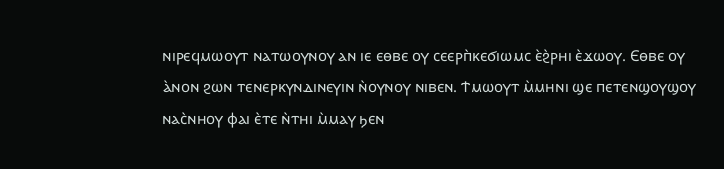ⲛⲓⲣⲉϥⲙⲱⲟⲩⲧ ⲛⲁⲧⲱⲟⲩⲛⲟⲩ ⲁⲛ ⲓⲉ ⲉⲑⲃⲉ ⲟⲩ ⲥⲉⲉⲣⲡ̀ⲕⲉϭⲓⲱⲙⲥ ⲉ̀ϩ̀ⲣⲏⲓ ⲉ̀ϫⲱⲟⲩ. Ⲉⲑⲃⲉ ⲟⲩ ⲁ̀ⲛⲟⲛ ϩⲱⲛ ⲧⲉⲛⲉⲣⲕⲩⲛⲇⲓⲛⲉⲩⲓⲛ ⲛ̀ⲟⲩⲛⲟⲩ ⲛⲓⲃⲉⲛ. Ϯⲙⲱⲟⲩⲧ ⲙ̀ⲙⲏⲛⲓ ϣⲉ ⲡⲉⲧⲉⲛϣⲟⲩϣⲟⲩ ⲛⲁⲥ̀ⲛⲏⲟⲩ ⲫⲁⲓ ⲉ̀ⲧⲉ ⲛ̀ⲧⲏⲓ ⲙ̀ⲙⲁⲩ ϧⲉⲛ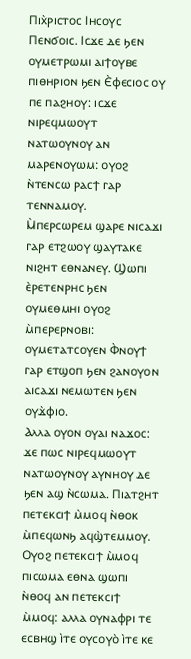Ⲡⲓⲭ̀ⲣⲓⲥⲧⲟⲥ Ⲓⲏⲥⲟⲩⲥ Ⲡⲉⲛϭⲟⲓⲥ. Ⲓⲥϫⲉ ⲇⲉ ϧⲉⲛ ⲟⲩⲙⲉⲧⲣⲱⲙⲓ ⲁⲓϯⲟⲩⲃⲉ ⲡⲓⲑⲏⲣⲓⲟⲛ ϧⲉⲛ Ⲉ̀ⲫⲉⲥⲓⲟⲥ ⲟⲩ ⲡⲉ ⲡⲁϩⲏⲟⲩ: ⲓⲥϫⲉ ⲛⲓⲣⲉϥⲙⲱⲟⲩⲧ ⲛⲁⲧⲱⲟⲩⲛⲟⲩ ⲁⲛ ⲙⲁⲣⲉⲛⲟⲩⲱⲙ: ⲟⲩⲟϩ ⲛ̀ⲧⲉⲛⲥⲱ ⲣⲁⲥϯ ⲅⲁⲣ ⲧⲉⲛⲛⲁⲙⲟⲩ.
Ⲙ̀ⲡⲉⲣⲥⲱⲣⲉⲙ ϣⲁⲣⲉ ⲛⲓⲥⲁϫⲓ ⲅⲁⲣ ⲉⲧϩⲱⲟⲩ ϣⲁⲩⲧⲁⲕⲉ ⲛⲓϩⲏⲧ ⲉⲑⲛⲁⲛⲉⲩ. Ϣⲱⲡⲓ ⲉ̀ⲣⲉⲧⲉⲛⲣⲏⲥ ϧⲉⲛ ⲟⲩⲙⲉⲑⲙⲏⲓ ⲟⲩⲟϩ ⲙ̀ⲡⲉⲣⲉⲣⲛⲟⲃⲓ: ⲟⲩⲙⲉⲧⲁⲧⲥⲟⲩⲉⲛ Ⲫ̀ⲛⲟⲩϯ ⲅⲁⲣ ⲉⲧϣⲟⲡ ϧⲉⲛ ϩⲁⲛⲟⲩⲟⲛ ⲁⲓⲥⲁϫⲓ ⲛⲉⲙⲱⲧⲉⲛ ϧⲉⲛ ⲟⲩϫ̀ⲫⲓⲟ.
Ⲁⲗⲗⲁ ⲟⲩⲟⲛ ⲟⲩⲁⲓ ⲛⲁϫⲟⲥ: ϫⲉ ⲡⲱⲥ ⲛⲓⲣⲉϥⲙⲱⲟⲩⲧ ⲛⲁⲧⲱⲟⲩⲛⲟⲩ ⲁⲩⲛⲏⲟⲩ ⲇⲉ ϧⲉⲛ ⲁϣ ⲛ̀ⲥⲱⲙⲁ. Ⲡⲓⲁⲧϩⲏⲧ ⲡⲉⲧⲉⲕⲥⲓϯ ⲙ̀ⲙⲟϥ ⲛ̀ⲑⲟⲕ ⲙ̀ⲡⲉϥⲱⲛϧ ⲁϥϣ̀ⲧⲉⲙⲙⲟⲩ. Ⲟⲩⲟϩ ⲡⲉⲧⲉⲕⲥⲓϯ ⲙ̀ⲙⲟϥ ⲡⲓⲥⲱⲙⲁ ⲉⲑⲛⲁ ϣⲱⲡⲓ ⲛ̀ⲑⲟϥ ⲁⲛ ⲡⲉⲧⲉⲕⲥⲓϯ ⲙ̀ⲙⲟϥ: ⲁⲗⲗⲁ ⲟⲩⲛⲁⲫⲣⲓ ⲧⲉ ⲉⲥⲃⲏϣ ⲓ̀ⲧⲉ ⲟⲩⲥⲟⲩⲟ̀ ⲓ̀ⲧⲉ ⲕⲉ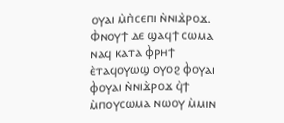ⲟⲩⲁⲓ ⲙ̀ⲡ̀ⲥⲉⲡⲓ ⲛ̀ⲛⲓϫ̀ⲣⲟϫ. Ⲫ̀ⲛⲟⲩϯ ⲇⲉ ϣⲁϥϯ ⲥⲱⲙⲁ ⲛⲁϥ ⲕⲁⲧⲁ ⲫ̀ⲣⲏϯ ⲉ̀ⲧⲁϥⲟⲩⲱϣ ⲟⲩⲟϩ ⲫ̀ⲟⲩⲁⲓ ⲫ̀ⲟⲩⲁⲓ ⲛ̀ⲛⲓϫ̀ⲣⲟϫ ϥ̀ϯ ⲙ̀ⲡⲟⲩⲥⲱⲙⲁ ⲛⲱⲟⲩ ⲙ̀ⲙⲓⲛ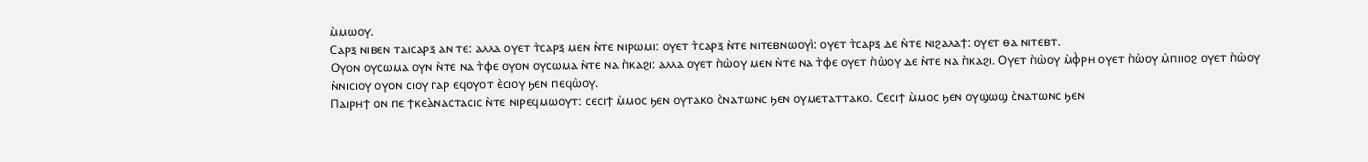ⲙ̀ⲙⲱⲟⲩ.
Ⲥⲁⲣⲝ ⲛⲓⲃⲉⲛ ⲧⲁⲓⲥⲁⲣⲝ ⲁⲛ ⲧⲉ: ⲁⲗⲗⲁ ⲟⲩⲉⲧ ⲧ̀ⲥⲁⲣⲝ ⲙⲉⲛ ⲛ̀ⲧⲉ ⲛⲓⲣⲱⲙⲓ: ⲟⲩⲉⲧ ⲧ̀ⲥⲁⲣⲝ ⲛ̀ⲧⲉ ⲛⲓⲧⲉⲃⲛⲱⲟⲩⲓ̀: ⲟⲩⲉⲧ ⲧ̀ⲥⲁⲣⲝ ⲇⲉ ⲛ̀ⲧⲉ ⲛⲓϩⲁⲗⲁϯ: ⲟⲩⲉⲧ ⲑⲁ ⲛⲓⲧⲉⲃⲧ.
Ⲟⲩⲟⲛ ⲟⲩⲥⲱⲙⲁ ⲟⲩⲛ ⲛ̀ⲧⲉ ⲛⲁ ⲧ̀ⲫⲉ ⲟⲩⲟⲛ ⲟⲩⲥⲱⲙⲁ ⲛ̀ⲧⲉ ⲛⲁ ⲡ̀ⲕⲁϩⲓ: ⲁⲗⲗⲁ ⲟⲩⲉⲧ ⲡ̀ⲱ̀ⲟⲩ ⲙⲉⲛ ⲛ̀ⲧⲉ ⲛⲁ ⲧ̀ⲫⲉ ⲟⲩⲉⲧ ⲡ̀ⲱ̀ⲟⲩ ⲇⲉ ⲛ̀ⲧⲉ ⲛⲁ ⲡ̀ⲕⲁϩⲓ. Ⲟⲩⲉⲧ ⲡ̀ⲱ̀ⲟⲩ ⲙ̀ⲫ̀ⲣⲏ ⲟⲩⲉⲧ ⲡ̀ⲱ̀ⲟⲩ ⲙ̀ⲡⲓⲓⲟϩ ⲟⲩⲉⲧ ⲡ̀ⲱ̀ⲟⲩ ⲛ̀ⲛⲓⲥⲓⲟⲩ ⲟⲩⲟⲛ ⲥⲓⲟⲩ ⲅⲁⲣ ⲉϥⲟⲩⲟⲧ ⲉ̀ⲥⲓⲟⲩ ϧⲉⲛ ⲡⲉϥⲱ̀ⲟⲩ.
Ⲡⲁⲓⲣⲏϯ ⲟⲛ ⲡⲉ ϯⲕⲉⲁ̀ⲛⲁⲥⲧⲁⲥⲓⲥ ⲛ̀ⲧⲉ ⲛⲓⲣⲉϥⲙⲱⲟⲩⲧ: ⲥⲉⲥⲓϯ ⲙ̀ⲙⲟⲥ ϧⲉⲛ ⲟⲩⲧⲁⲕⲟ ⲥ̀ⲛⲁⲧⲱⲛⲥ ϧⲉⲛ ⲟⲩⲙⲉⲧⲁⲧⲧⲁⲕⲟ. Ⲥⲉⲥⲓϯ ⲙ̀ⲙⲟⲥ ϧⲉⲛ ⲟⲩϣⲱϣ ⲥ̀ⲛⲁⲧⲱⲛⲥ ϧⲉⲛ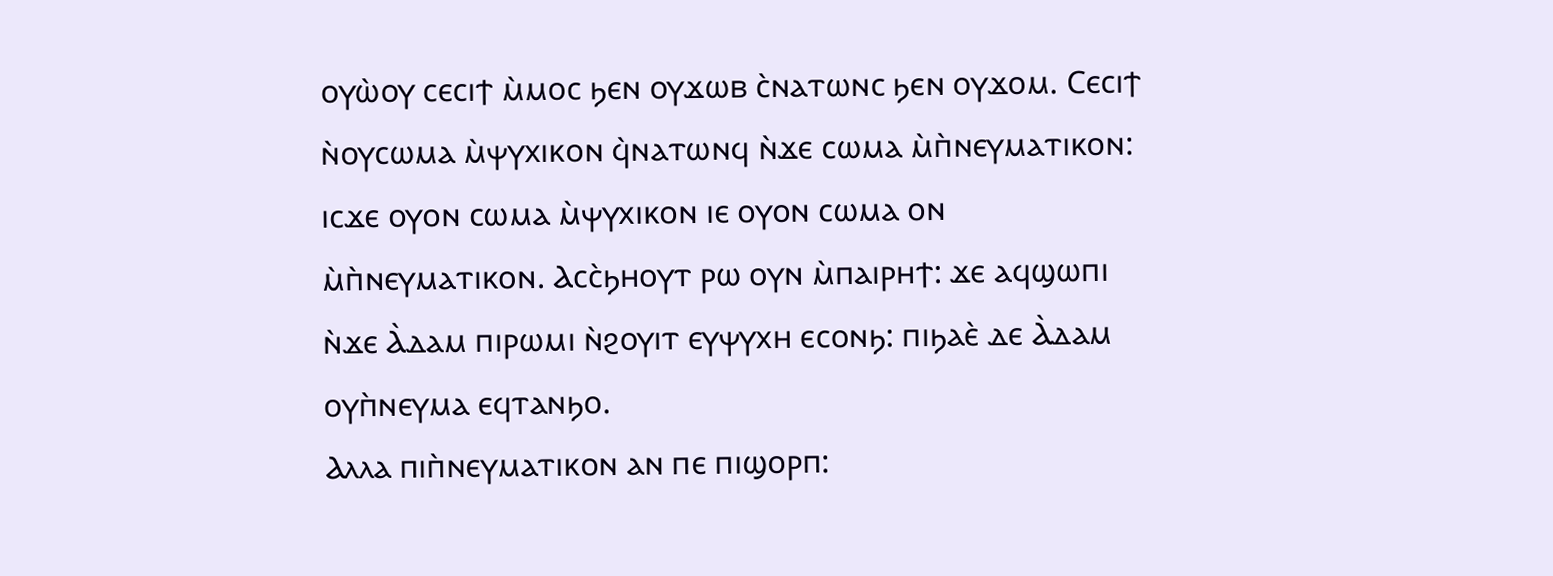ⲟⲩⲱ̀ⲟⲩ ⲥⲉⲥⲓϯ ⲙ̀ⲙⲟⲥ ϧⲉⲛ ⲟⲩϫⲱⲃ ⲥ̀ⲛⲁⲧⲱⲛⲥ ϧⲉⲛ ⲟⲩϫⲟⲙ. Ⲥⲉⲥⲓϯ ⲛ̀ⲟⲩⲥⲱⲙⲁ ⲙ̀ⲯⲩⲭⲓⲕⲟⲛ ϥ̀ⲛⲁⲧⲱⲛϥ ⲛ̀ϫⲉ ⲥⲱⲙⲁ ⲙ̀ⲡ̀ⲛⲉⲩⲙⲁⲧⲓⲕⲟⲛ: ⲓⲥϫⲉ ⲟⲩⲟⲛ ⲥⲱⲙⲁ ⲙ̀ⲯⲩⲭⲓⲕⲟⲛ ⲓⲉ ⲟⲩⲟⲛ ⲥⲱⲙⲁ ⲟⲛ ⲙ̀ⲡ̀ⲛⲉⲩⲙⲁⲧⲓⲕⲟⲛ. Ⲁⲥⲥ̀ϧⲏⲟⲩⲧ ⲣⲱ ⲟⲩⲛ ⲙ̀ⲡⲁⲓⲣⲏϯ: ϫⲉ ⲁϥϣⲱⲡⲓ ⲛ̀ϫⲉ Ⲁ̀ⲇⲁⲙ ⲡⲓⲣⲱⲙⲓ ⲛ̀ϩⲟⲩⲓⲧ ⲉⲩⲯⲩⲭⲏ ⲉⲥⲟⲛϧ: ⲡⲓϧⲁⲉ̀ ⲇⲉ Ⲁ̀ⲇⲁⲙ ⲟⲩⲡ̀ⲛⲉⲩⲙⲁ ⲉϥⲧⲁⲛϧⲟ.
Ⲁⲗⲗⲁ ⲡⲓⲡ̀ⲛⲉⲩⲙⲁⲧⲓⲕⲟⲛ ⲁⲛ ⲡⲉ ⲡⲓϣⲟⲣⲡ: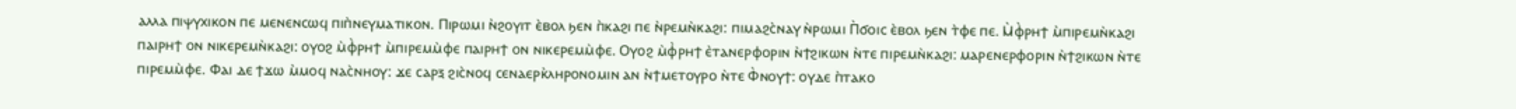ⲁⲗⲗⲁ ⲡⲓⲯⲩⲭⲓⲕⲟⲛ ⲡⲉ ⲙⲉⲛⲉⲛⲥⲱϥ ⲡⲓⲡ̀ⲛⲉⲩⲙⲁⲧⲓⲕⲟⲛ. Ⲡⲓⲣⲱⲙⲓ ⲛ̀ϩⲟⲩⲓⲧ ⲉ̀ⲃⲟⲗ ϧⲉⲛ ⲡ̀ⲕⲁϩⲓ ⲡⲉ ⲛ̀ⲣⲉⲙⲛ̀ⲕⲁϩⲓ: ⲡⲓⲙⲁϩⲥ̀ⲛⲁⲩ ⲛ̀ⲣⲱⲙⲓ Ⲡ̀ϭⲟⲓⲥ ⲉ̀ⲃⲟⲗ ϧⲉⲛ ⲧ̀ⲫⲉ ⲡⲉ. Ⲙ̀ⲫ̀ⲣⲏϯ ⲙ̀ⲡⲓⲣⲉⲙⲛ̀ⲕⲁϩⲓ ⲡⲁⲓⲣⲏϯ ⲟⲛ ⲛⲓⲕⲉⲣⲉⲙⲛ̀ⲕⲁϩⲓ: ⲟⲩⲟϩ ⲙ̀ⲫ̀ⲣⲏϯ ⲙ̀ⲡⲓⲣⲉⲙⲙ̀ⲫⲉ ⲡⲁⲓⲣⲏϯ ⲟⲛ ⲛⲓⲕⲉⲣⲉⲙⲙ̀ⲫⲉ. Ⲟⲩⲟϩ ⲙ̀ⲫ̀ⲣⲏϯ ⲉ̀ⲧⲁⲛⲉⲣⲫⲟⲣⲓⲛ ⲛ̀ϯϩⲓⲕⲱⲛ ⲛ̀ⲧⲉ ⲡⲓⲣⲉⲙⲛ̀ⲕⲁϩⲓ: ⲙⲁⲣⲉⲛⲉⲣⲫⲟⲣⲓⲛ ⲛ̀ϯϩⲓⲕⲱⲛ ⲛ̀ⲧⲉ ⲡⲓⲣⲉⲙⲙ̀ⲫⲉ. Ⲫⲁⲓ ⲇⲉ ϯϫⲱ ⲙ̀ⲙⲟϥ ⲛⲁⲥ̀ⲛⲏⲟⲩ: ϫⲉ ⲥⲁⲣⲝ ϩⲓⲥ̀ⲛⲟϥ ⲥⲉⲛⲁⲉⲣⲕ̀ⲗⲏⲣⲟⲛⲟⲙⲓⲛ ⲁⲛ ⲛ̀ϯⲙⲉⲧⲟⲩⲣⲟ ⲛ̀ⲧⲉ Ⲫ̀ⲛⲟⲩϯ: ⲟⲩⲇⲉ ⲡ̀ⲧⲁⲕⲟ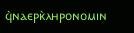ϥ̀ⲛⲁⲉⲣⲕ̀ⲗⲏⲣⲟⲛⲟⲙⲓⲛ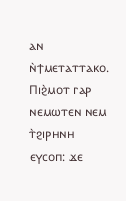ⲁⲛ ⲛ̀ϯⲙⲉⲧⲁⲧⲧⲁⲕⲟ.
Ⲡⲓϩ̀ⲙⲟⲧ ⲅⲁⲣ ⲛⲉⲙⲱⲧⲉⲛ ⲛⲉⲙ ⲧ̀ϩⲓⲣⲏⲛⲏ ⲉⲩⲥⲟⲡ: ϫⲉ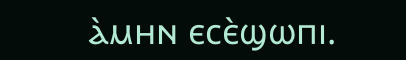ⲁ̀ⲙⲏⲛ ⲉⲥⲉ̀ϣⲱⲡⲓ.